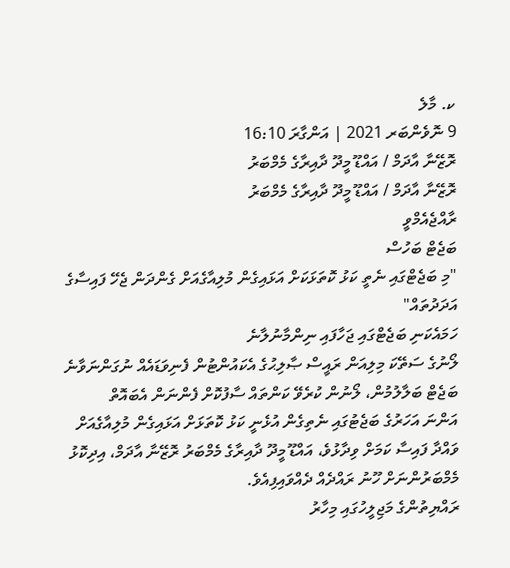ކ. މާލެ
9 ނޮވެންބަރ 2021 | އަންގާރަ 16:10
ރޮޒޭނާ އާދަމް / އައްޑޫ މީދޫ ދާއިރާގެ މެމްބަރު
ރޮޒޭނާ އާދަމް / އައްޑޫ މީދޫ ދާއިރާގެ މެމްބަރު
ރާއްޖެއެމްވީ
ބަޖެޓް ބަހުސް
"މި ބަޖެޓްގައި ނެތީ ކަޅު ކޮތަޅަކަށް އަޅައިގެން މުލިއާގެއަށް ގެންދަން ޖެހޭ ފައިސާގެ އަދަދުތައް"
ހަމައެކަނި ބަޖެޓްގައި ޖަހާފައި ނިންމާނުލާނެ
ލޯނުގެ ސަތޭކަ މިލިއަން ރައީސް ޞާލިޙުގެ އެކައުންޓުން ފެނިވަޑައެއް ނުގަންނަވާނެ
ބަޖެޓް ބަލާލުމުން، ލޯނުން ކުރެވޭ ކަންތައް ސާފުކޮށް ފެންނަން އެބައޮތް
އަންނަ އަހަރުގެ ބަޖެޓުގައި ނެތިގެން އުޅެނީ ކަޅު ކޮތަޅަށް އަޅައިގެން މުލިއާގެއަށް ވައްދާ ފައިސާ ކަމަށް ވިދާޅުވެ، އައްޑޫ މީދޫ ދާއިރާގެ މެމްބަރު ރޮޒޭނާ އާދަމް، އިދިކޮޅު މެމްބަރުންނަށް ހޫނު ރައްދެއް ދެއްވައިފިއެވެ.
ރައްޔިތުންގެ މަޖިލީހުގައި މިހާރު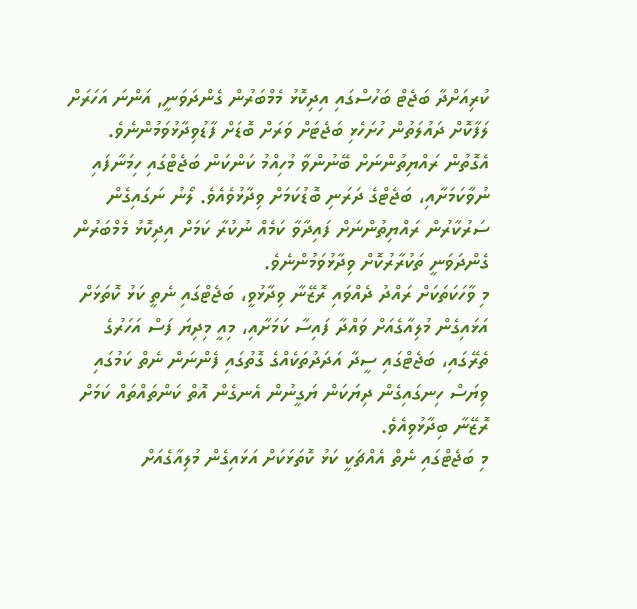ކުރިއަށްދާ ބަޖެޓް ބަހުސްގައި އިދިކޮޅު މެމްބަރުން ގެންދަވަނީ, އަންނަ އަހަރަށް ލަފާކޮށް ދައުލަތުން ހުށަހެޅި ބަޖެޓަށް ވަރަށް ބޮޑަށް ފާޑުވިދާޅުވަމުންނެވެ. އެގޮތުން ރައްޔިތުންނަށް ބޭނުންވާ މުހިއްމު ކަންކަން ބަޖެޓްގައި ހިމަނާފައި ނުވާކަމަށާއި، ބަޖެޓްގެ ދަރަނި ބޮޑުކަމަށް ވިދާޅުވެއެވެ. ލޯނު ނަގައިގެން ސަރުކާރުން ރައްޔިތުންނަށް ފައިދާވާ ކަމެއް ނުކުރާ ކަމަށް އިދިކޮޅު މެމްބަރުން ގެންދަވަނީ ތަކުރާރުކޮށް ވިދާޅުވަމުންނެވެ.
މި ވާހަކަތަކަށް ރައްދު ދެއްވައި ރޮޒޭނާ ވިދާޅުވީ، ބަޖެޓްގައި ނެތީ ކަޅު ކޮތަޅަށް އަޅައިގެން މުލިއާގެއަށް ވައްދާ ފައިސާ ކަމަށާއި، މިއީ މިދިޔަ ފަސް އަހަރުގެ ތެރޭގައި، ބަޖެޓްގައި ސީދާ އަދަދުތަކެއްގެ ގޮތުގައި ފެންނަން ނެތް ކަމުގައި ވިޔަސް ހިނގައިގެން ދިޔަކަން ޔަގީނުން އެނގެން އޮތް ކަންތައްތައް ކަމަށް ރޮޒޭނާ ބިދާޅުވިއެވެ.
މި ބަޖެޓްގައި ނެތް އެއްޗަކީ ކަޅު ކޮތަޅަކަށް އަޅައިގެން މުލިއާގެއަށް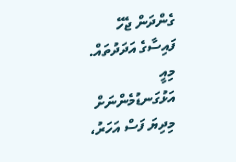ގެންދަން ޖެހޭ ފައިސާގެ އަދަދުތައް. މިއީ އަޅުގަނޑުމެންނަށް މިދިޔަ ފަސް އަހަރު،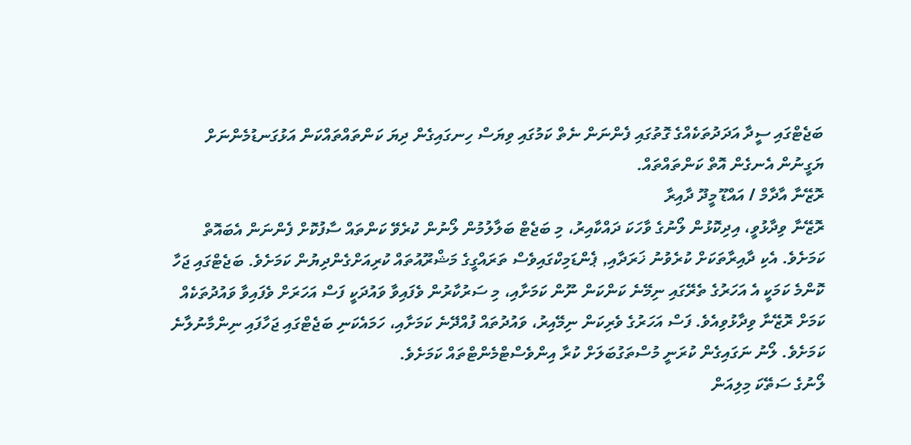ބަޖެޓްގައި ސީދާ އަދަދުތަކެއްގެ ގޮތުގައި ފެންނަން ނެތް ކަމުގައި ވިޔަސް ހިނގައިގެން ދިޔަ ކަންތައްތައްކަން އަޅުގަނޑުމެންނަށް ޔަގީނުން އެނގެން އޮތް ކަންތައްތައް.
ރޮޒޭނާ އާދާމް / އައްޑޫ މީދޫ ދާއިރާ
ރޮޒޭނާ ވިދާޅުވީ، އިދިކޮޅުން ލޯނުގެ ވާހަކަ ދައްކާއިރު، މި ބަޖެޓް ބަލާލުމުން ލޯނުން ކުރެވޭ ކަންތައް ސާފުކޮށް ފެންނަން އެބައޮތް ކަމަށެވެ. އެކި ދާއިރާތަކަށް ކުރެވުނު ޚަރަދާއި, ޕެންޑަމިކްގައިވެސް ތަރައްގީގެ މަޝްރޫއުތައް ކުރިއަށްގެންދިޔުން ކަމަށެވެ. ބަޖެޓްގައި ޖަހާ ކޮންމެ ކަމަކީ އެ އަހަރުގެ ތެރޭގައި ނިމޭނެ ކަންކަން ނޫން ކަމަށާއި، މި ސަރުކާރުން ވެފައިވާ ވައުދަކީ ފަސް އަހަރަށް ވެފައިވާ ވައުދުތަކެއް ކަމަށް ރޮޒޭނާ ވިދާޅުވިއެވެ. ފަސް އަހަރުގެ ވެރިކަން ނިމޭއިރު، ވައުދުތައް ފުއްދޭނެ ކަމަށާއި، ހަމައެކަނި ބަޖެޓްގައި ޖަހާފައި ނިންމާނުލާނެ ކަމަށެވެ. ލޯނު ނަގައިގެން ކުރަނީ މުސްތަގުބަލަށް ކުރާ އިންވެސްޓްމެންޓްތައް ކަމަށެވެ.
ލޯނުގެ ސަތޭކަ މިލިއަން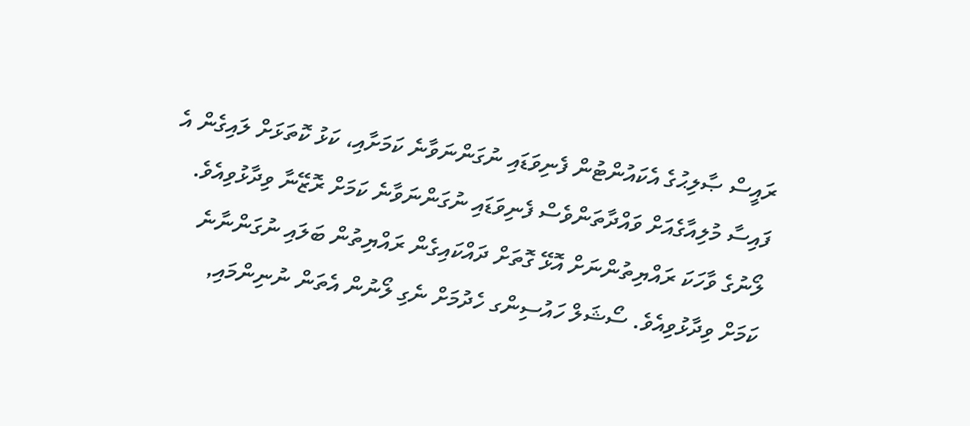ރައީސް ޞާލިޙުގެ އެކައުންޓުން ފެނިވަޑައި ނުގަންނަވާނެ ކަމަށާއި، ކަޅު ކޮތަޅަށް ލައިގެން އެ ފައިސާ މުލިއާގެއަށް ވައްދާތަންވެސް ފެނިވަޑައި ނުގަންނަވާނެ ކަމަށް ރޮޒޭނާ ވިދާޅުވިއެވެ.
ލޯނުގެ ވާހަކަ ރައްޔިތުންނަށް އޮޅޭ ގޮތަށް ދައްކައިގެން ރައްޔިތުން ބަލައި ނުގަންނާނެ ކަމަށް ވިދާޅުވިއެވެ. ސޯޝަލް ހައުސިންގ ހެދުމަށް ނެގި ލޯނުން އެތަން ނުނިންމައި,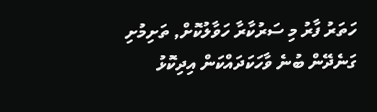ހަތަރު ފާރު މި ސަރުކާރާ ހަވާލުކޮށް, ތަށިމުށި ގަނެދޭން ބުނެ ވާހަކަދައްކަން އިދިކޮޅު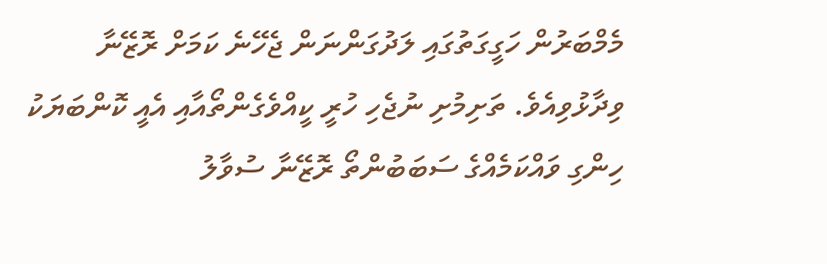މެމްބަރުން ހަގީގަތުގައި ލަދުގަންނަން ޖެހޭނެ ކަމަށް ރޮޒޭނާ ވިދާޅުވިއެވެ. ތަށިމުށި ނުޖެހި ހުރީ ކީއްވެގެންތޯއާއި އެއީ ކޮންބަޔަކު ހިންގި ވައްކަމެއްގެ ސަބަބުންތޯ ރޮޒޭނާ ސުވާލު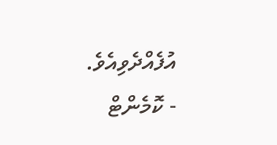އުފެއްދެވިއެވެ.
- ކޮމެންޓް